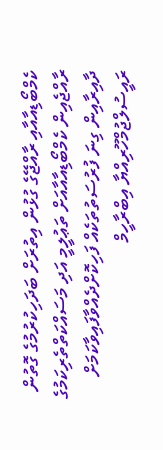ކެމްބޯޑިއާއާއި ރާއްޖޭގެ ގުޅުން އިތުރަށް ބަދަހިކުރުމުގެ ގޮތުން ރާއްޖެއިން ކެމްބޯޑިއާއާއަށް ތަޢުލީމީ އަދި މަސައްކަތްތެރިކަމުގެ ދާއިރާއިން ގިނަ ފުރުސަތުތަކެއް ފަހިކޮށްދެއްވާފައިވާކަމަށް ރައީސުލްޖުމްހޫރިއްޔާ އިބްރާހީމް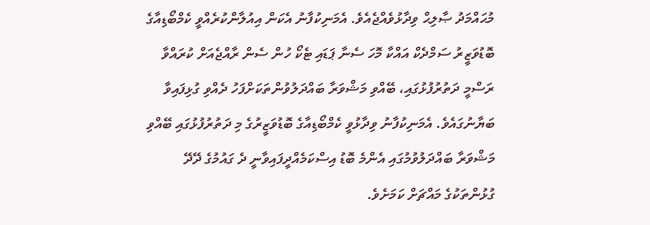މުޙައްމަދު ޞާލިޙް ވިދާޅުވެއްޖެއެވެ. އެމަނިކުފާނު އެކަން އިއުލާންކުރެއްވީ ކެމްބޯޑިއާގެ ބޮޑުވަޒީރު ސަމްދެކް އައްކާ މޮހަ ސެނާ ޕަޑައި ޓެކޯ ހުން ސެން ރާއްޖެއަށް ކުރައްވާ ރަސްމީ ދަތުރުފުޅުގައި، ބޭއްވި މަޝްވަރާ ބައްދަލުވުންތަކަށްފަހު ދެއްވި ގުޅިފައިވާ ބަޔާނުގައެވެ. އެމަނިކުފާނު ވިދާޅުވީ ކެމްބޯޑިއާގެ ބޮޑުވަޒީރުގެ މި ދަތުރުފުޅުގައި ބޭއްވި މަޝްވަރާ ބައްދަލުވުމުގައި އެންމެ ބޮޑު އިސްކަމެއްދީފައިވާނީ ދެ ގައުމުގެ ދޭދޭ ގުޅުންތަކުގެ މައްޗަށް ކަމަށެވެ.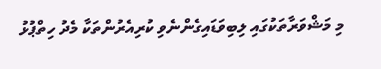މި މަޝްވަރާތަކުގައި ލިބިވަޑައިގެންނެވި ކުރިއެރުންތަކާ މެދު ހިތްޕުޅު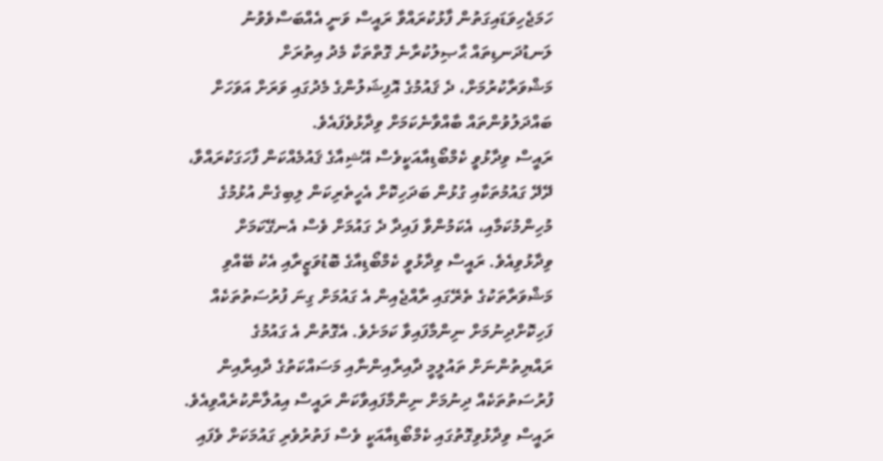ހަމަޖެހިވަޑައިގަތުން ފާޅުކުރައްވާ ރައީސް ވަނީ އެއްބަސްވެވުނު ލަނޑުދަނޑިތައް ޙާޞިލުކުރާނެ ގޮތްތަކާ މެދު އިތުރަށް މަޝްވަރާކުރުމަށް، ދެ ޤައުމުގެ އޮފިޝަލުންގެ މެދުގައި ވަރަށް އަވަހަށް ބައްދަލުވުންތައް ބާއްވާނެކަމަށް ވިދާޅުވެފައެވެ.
ރައީސް ވިދާޅުވީ ކެމްބޯޑިއާއަކީވެސް އޭޝިއާގެ ޤައުމެއްކަން ފާހަގަކުރައްވާ، ދޭދޭ ގައުމުތަކާއި ގުޅުން ބަދަހިކޮށް އެހީތެރިކަން ލިބިގެން އުޅުމުގެ މުހިންމުކަމާއި، އެކަމުންވާ ފައިދާ ދެ ގައުމަށް ވެސް އެނގޭކަމަށް ވިދާޅުވިއެވެ. ރައީސް ވިދާޅުވީ ކެމްބޯޑިއާގެ ބޮޑުވަޒީރާއި އެކު ބޭއްވި މަޝްވަރާތަކުގެ ތެރޭގައި ރާއްޖެއިން އެ ގައުމަށް ގިނަ ފުރުސަތުތަކެއް ފަހިކޮށްދިނުމަށް ނިންމާފައިވާ ކަމަށެވެ. އެގޮތުން އެ ގައުމުގެ ރައްޔިތުންނަށް ތައުލީމީ ދާއިރާއިންނާއި މަސައްކަތުގެ ދާއިރާއިން ފުރުސަތުތަކެއް ދިނުމަށް ނިންމާފައިވާކަން ރައީސް އިއުލާންކުރެއްވިއެވެ.
ރައީސް ވިދާޅުވިގޮތުގައި ކެމްބޯޑިއާއަކީ ވެސް ފަތުރުވެރި ގައުމަކަށް ވެފައި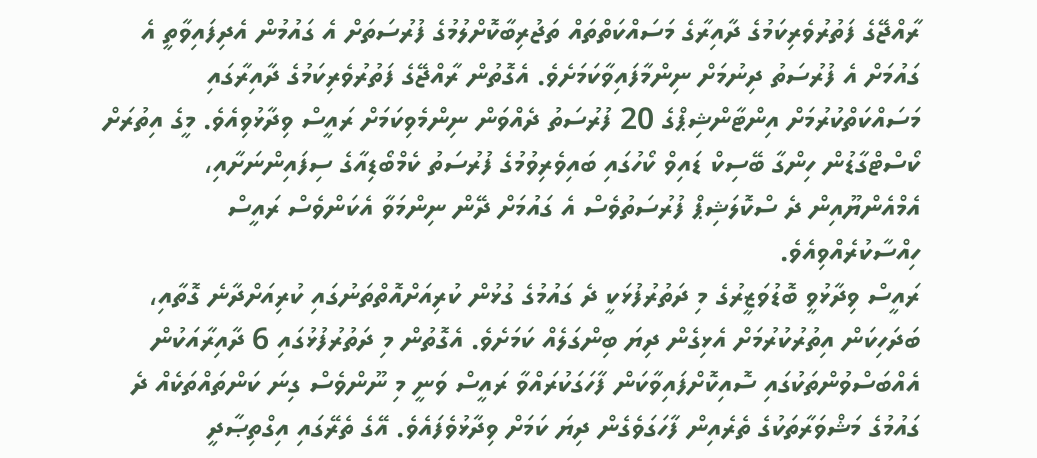ރާއްޖޭގެ ފަތުރުވެރިކަމުގެ ދާއިރާގެ މަސައްކަތްތައް ތަޖުރިބާކޮށްލުމުގެ ފުރުސަތަށް އެ ގައުމުން އެދިފައިވާތީ އެ ގައުމަށް އެ ފުރުސަތު ދިނުމަށް ނިންމާފައިވާކަމަށެވެ. އެގޮތުން ރާއްޖޭގެ ފަތުރުވެރިކަމުގެ ދާއިރާގައި މަސައްކަތްކުރުމަށް އިންޓާންޝިޕްގެ 20 ފުރުސަތު ދެއްވަން ނިންމެވިކަމަށް ރައީސް ވިދާޅުވިއެވެ. މީގެ އިތުރަށް ކޯސްޓްގާޑުން ހިންގާ ބޭސިކް ޑައިވް ކޯހުގައި ބައިވެރިވުމުގެ ފުރުސަތު ކެމްބޯޑިއާގެ ސިފައިންނަށާއި، އެމްއެންޔޫއިން ދެ ސްކޮލަޝިޕް ފުރުސަތުވެސް އެ ގައުމަށް ދޭން ނިންމަވާ އެކަންވެސް ރައީސް ހިއްސާކުރެއްވިއެވެ.
ރައީސް ވިދާޅުވީ ބޮޑުވަޒީރުގެ މި ދަތުރުފުޅަކީ ދެ ގައުމުގެ ގުޅުން ކުރިއަށްއޮތްތަނުގައި ކުރިއަށްދާނެ ގޮތާއި، ބަދަހިކަން އިތުރުކުރުމަށް އެޅިގެން ދިޔަ ބިންގަލެއް ކަމަށެވެ. އެގޮތުން މި ދަތުރުފުޅުގައި 6 ދާއިރާއަކުން އެއްބަސްވުންތަކުގައި ސޮއިކޮށްފައިވާކަން ފާހަގަކުރައްވާ ރައީސް ވަނީ މި ނޫންވެސް ގިނަ ކަންތައްތަކެއް ދެ ގައުމުގެ މަޝްވަރާތަކުގެ ތެރެއިން ފާހަގަވެގެން ދިޔަ ކަމަށް ވިދާޅުވެފައެވެ. އޭގެ ތެރޭގައި އިގްތިޞާދީ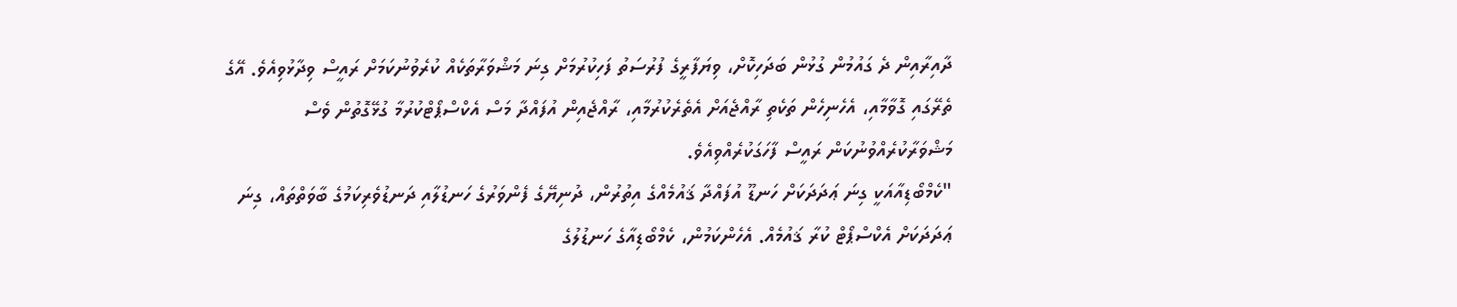ދާއިރާއިން ދެ ގައުމުން ގުޅުން ބަދަހިކޮށް، ވިޔަފާރީގެ ފުރުސަތު ފަހިކުރުމަށް ގިނަ މަޝްވަރާތަކެއް ކުރެވުނުކަމަށް ރައީސް ވިދާޅުވިއެވެ. އޭގެ ތެރޭގައި ގޮވާމާއި، އެހެނިހެން ތަކެތި ރާއްޖެއަށް އެތެރެކުރުމާއި، ރާއްޖެއިން އުފައްދާ މަސް އެކްސްޕޯޓްކުރުމާ ގުޅޭގޮތުން ވެސް މަޝްވަރާކުރެއްވުނުކަން ރައީސް ފާހަގަކުރެއްވިއެވެ.
"ކެމްބޯޑިއާއަކީ ގިނަ ޢަދަދަކަށް ހަނޑޫ އުފައްދާ ޤައުމެއްގެ އިތުރުން، ދުނިޔޭގެ ފެންވަރުގެ ހަނޑުލާއި ދަނޑުވެރިކަމުގެ ބާވަތްތައް، ގިނަ ޢަދަދަކަށް އެކްސްޕޯޓް ކުރާ ޤައުމެއް. އެހެންކަމުން، ކެމްބޯޑިއާގެ ހަނޑުލުގެ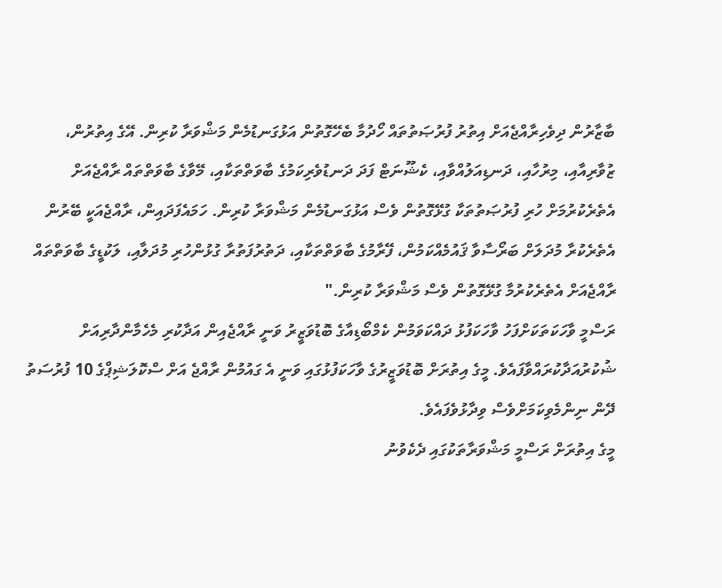ބާޒާރުން ދިވެހިރާއްޖެއަށް އިތުރު ފުރުޞަތުތައް ހޯދުމާ ބެހޭގޮތުން އަޅުގަނޑުމެން މަޝްވަރާ ކުރިން. އޭގެ އިތުރުން، ޒުވާރިއާއި، މިރުހާއި، ދަނޑިއަލުއްވާއި، ކެޝޫނަޓް ފަދަ ދަނޑުވެރިކަމުގެ ބާވަތްތަކާއި، މޭވާގެ ބާވަތްތައް ރާއްޖެއަށް އެތެރެކުރުމަށް ހުރި ފުރުޞަތުތަކާ ގުޅޭގޮތުން ވެސް އަޅުގަނޑުމެން މަޝްވަރާ ކުރިން. ހަމައެފަދައިން، ރާއްޖެއަކީ ބޭރުން އެތެރެކުރާ މުދަލަށް ބަރޯސާވާ ޤައުމެއްކަމުން، ފޭރާމުގެ ބާވަތްތަކާއި، ދަތުރުފަތުރާ ގުޅުންހުރި މުދަލާއި، ލަކުޑީގެ ބާވަތްތައް ރާއްޖެއަށް އެތެރެކުރުމާ ގުޅޭގޮތުން ވެސް މަޝްވަރާ ކުރިން."
ރަސްމީ ވާހަކަތަކަށްފަހު ވާހަކަފުޅު ދައްކަވަމުން ކެމްބޯޑިއާގެ ބޮޑުވަޒީރު ވަނީ ރާއްޖެއިން އަދާކުރި މެހެމާންދާރިއަށް ޝުކުރުއަދާކުރައްވާފައެވެ. މީގެ އިތުރަށް ބޮޑުވަޒީރުގެ ވާހަކަފުޅުގައި ވަނީ އެ ގައުމުން ރާއްޖެ އަށް ސްކޮލަޝިޕްގެ 10 ފުރުސަތު ދޭން ނިންމެވިކަމަށްވެސް ވިދާޅުވެފައެވެ.
މީގެ އިތުރަށް ރަސްމީ މަޝްވަރާތަކުގައި ދެކެވުނު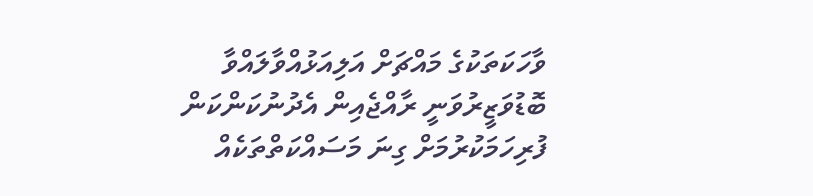ވާހަކަތަކުގެ މައްޗަށް އަލިއަޅުއްވާލައްވާ ބޮޑުވަޒީރުވަނީ ރާއްޖެއިން އެދުނުކަންކަން ފުރިހަމަކުރުމަށް ގިނަ މަސައްކަތްތަކެއް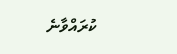ކުރައްވާނެ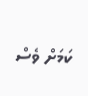ކަމަށް ވެސް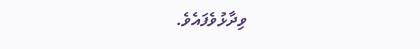ވިދާޅުވެފައެވެ.